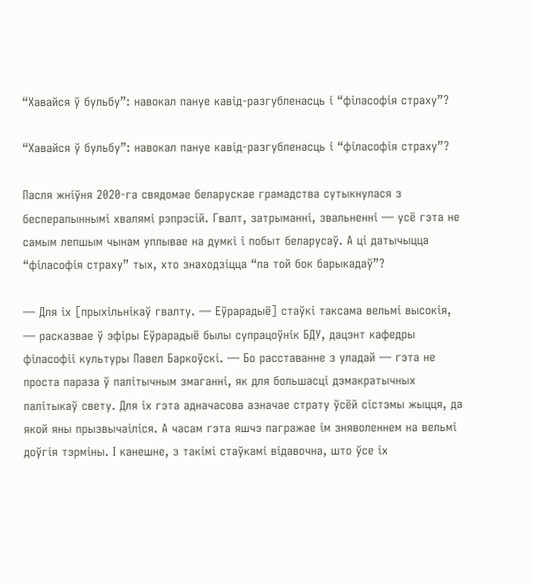“Хавайся ў бульбу”: навокал пануе кавід-разгубленасць і “філасофія страху”?

“Хавайся ў бульбу”: навокал пануе кавід-разгубленасць і “філасофія страху”?

Пасля жніўня 2020-га свядомае беларускае грамадства сутыкнулася з бесперапыннымі хвалямі рэпрэсій. Гвалт, затрыманні, звальненні — усё гэта не самым лепшым чынам уплывае на думкі і побыт беларусаў. А ці датычыцца “філасофія страху” тых, хто знаходзіцца “па той бок барыкадаў”?

— Для іх [прыхільнікаў гвалту. — Еўрарадыё] стаўкі таксама вельмі высокія, — расказвае ў эфіры Еўрарадыё былы супрацоўнік БДУ, дацэнт кафедры філасофіі культуры Павел Баркоўскі. — Бо расставанне з уладай — гэта не проста параза ў палітычным змаганні, як для большасці дэмакратычных палітыкаў свету. Для іх гэта адначасова азначае страту ўсёй сістэмы жыцця, да якой яны прызвычаіліся. А часам гэта яшчэ пагражае ім зняволеннем на вельмі доўгія тэрміны. І канешне, з такімі стаўкамі відавочна, што ўсе іх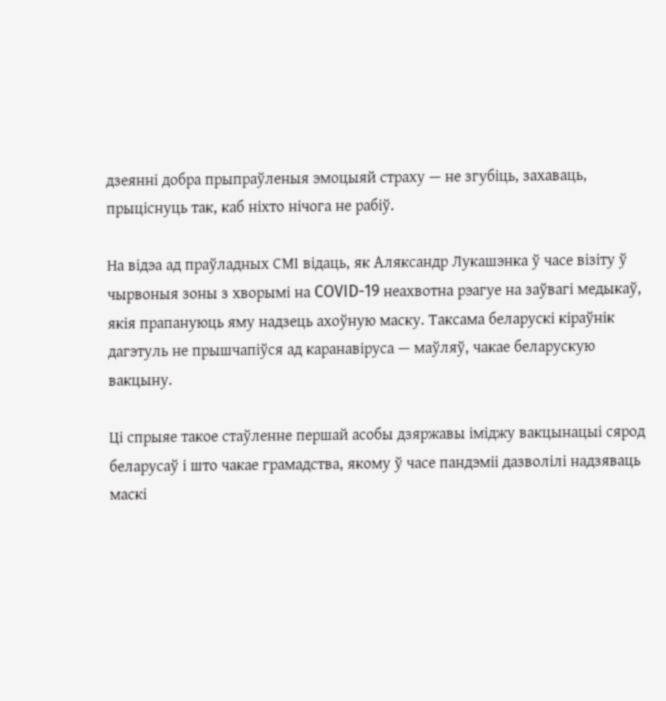дзеянні добра прыпраўленыя эмоцыяй страху — не згубіць, захаваць, прыціснуць так, каб ніхто нічога не рабіў.

На відэа ад праўладных СМІ відаць, як Аляксандр Лукашэнка ў часе візіту ў чырвоныя зоны з хворымі на COVID-19 неахвотна рэагуе на заўвагі медыкаў, якія прапануюць яму надзець ахоўную маску. Таксама беларускі кіраўнік дагэтуль не прышчапіўся ад каранавіруса — маўляў, чакае беларускую вакцыну.

Ці спрыяе такое стаўленне першай асобы дзяржавы іміджу вакцынацыі сярод беларусаў і што чакае грамадства, якому ў часе пандэміі дазволілі надзяваць маскі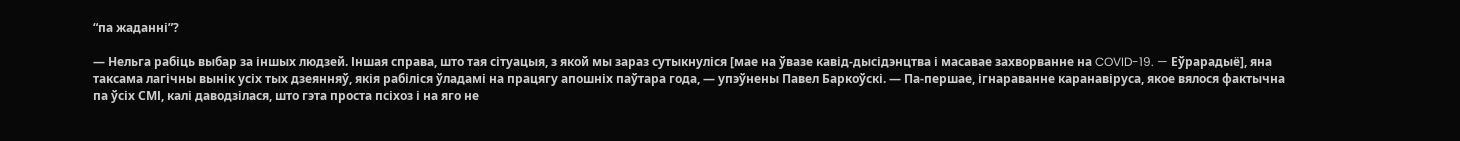“па жаданні”?

— Нельга рабіць выбар за іншых людзей. Іншая справа, што тая сітуацыя, з якой мы зараз сутыкнуліся [мае на ўвазе кавід-дысідэнцтва і масавае захворванне на COVID-19. — Еўрарадыё], яна таксама лагічны вынік усіх тых дзеянняў, якія рабіліся ўладамі на працягу апошніх паўтара года, — упэўнены Павел Баркоўскі. — Па-першае, ігнараванне каранавіруса, якое вялося фактычна па ўсіх СМІ, калі даводзілася, што гэта проста псіхоз і на яго не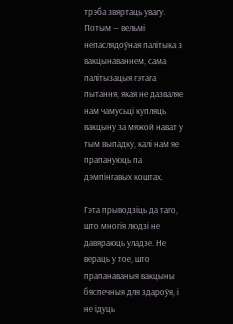трэба звяртаць увагу. Потым — вельмі непаслядоўная палітыка з вакцынаваннем, сама палітызацыя гэтага пытання, якая не дазваляе нам чамусьці купляць вакцыну за мяжой нават у тым выпадку, калі нам яе прапануюць па дэмпінгавых коштах.

Гэта прыводзіць да таго, што многія людзі не давяраюць уладзе. Не вераць у тое, што прапанаваныя вакцыны бяспечныя для здароўя, і не ідуць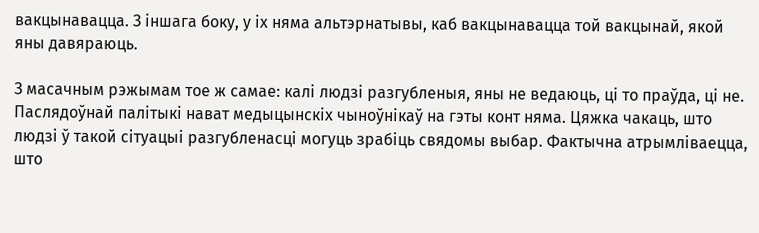вакцынавацца. З іншага боку, у іх няма альтэрнатывы, каб вакцынавацца той вакцынай, якой яны давяраюць.

З масачным рэжымам тое ж самае: калі людзі разгубленыя, яны не ведаюць, ці то праўда, ці не. Паслядоўнай палітыкі нават медыцынскіх чыноўнікаў на гэты конт няма. Цяжка чакаць, што людзі ў такой сітуацыі разгубленасці могуць зрабіць свядомы выбар. Фактычна атрымліваецца, што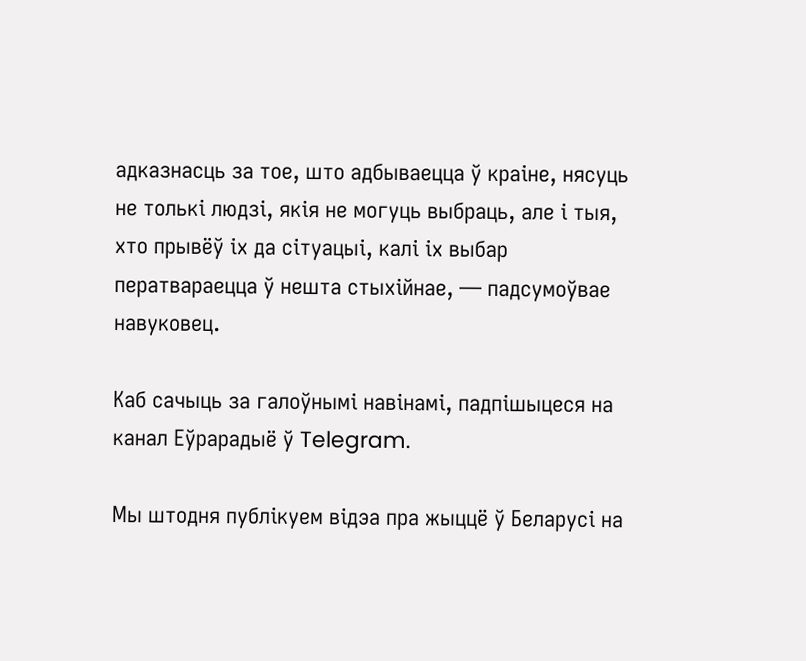адказнасць за тое, што адбываецца ў краіне, нясуць не толькі людзі, якія не могуць выбраць, але і тыя, хто прывёў іх да сітуацыі, калі іх выбар ператвараецца ў нешта стыхійнае, — падсумоўвае навуковец.

Каб сачыць за галоўнымі навінамі, падпішыцеся на канал Еўрарадыё ў Telegram.

Мы штодня публікуем відэа пра жыццё ў Беларусі на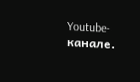Youtube-канале.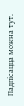Падпісацца можна тут.